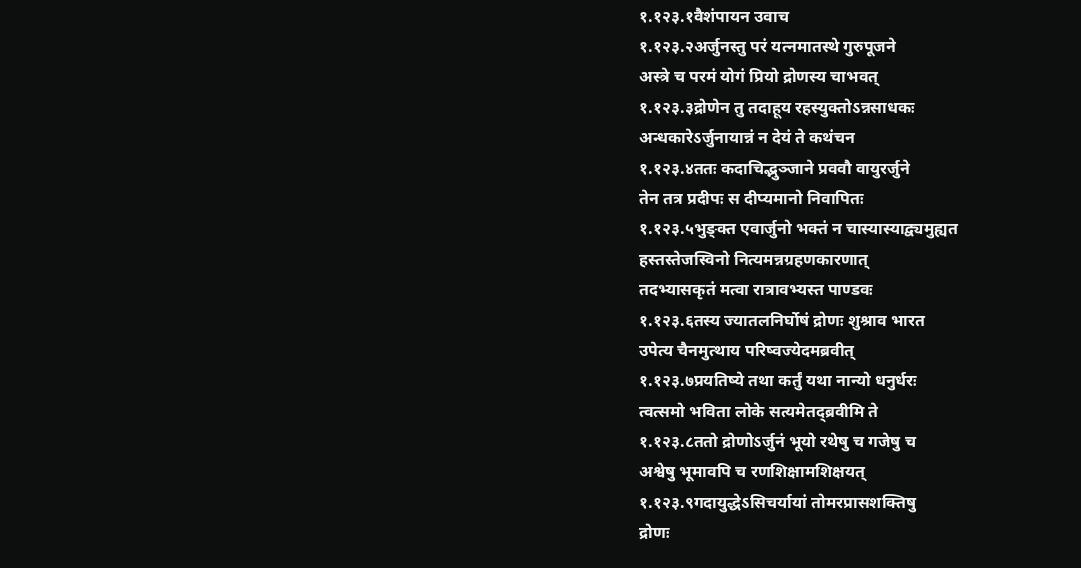१.१२३.१वैशंपायन उवाच
१.१२३.२अर्जुनस्तु परं यत्नमातस्थे गुरुपूजने
अस्त्रे च परमं योगं प्रियो द्रोणस्य चाभवत्
१.१२३.३द्रोणेन तु तदाहूय रहस्युक्तोऽन्नसाधकः
अन्धकारेऽर्जुनायान्नं न देयं ते कथंचन
१.१२३.४ततः कदाचिद्भुञ्जाने प्रववौ वायुरर्जुने
तेन तत्र प्रदीपः स दीप्यमानो निवापितः
१.१२३.५भुङ्क्त एवार्जुनो भक्तं न चास्यास्याद्व्यमुह्यत
हस्तस्तेजस्विनो नित्यमन्नग्रहणकारणात्
तदभ्यासकृतं मत्वा रात्रावभ्यस्त पाण्डवः
१.१२३.६तस्य ज्यातलनिर्घोषं द्रोणः शुश्राव भारत
उपेत्य चैनमुत्थाय परिष्वज्येदमब्रवीत्
१.१२३.७प्रयतिष्ये तथा कर्तुं यथा नान्यो धनुर्धरः
त्वत्समो भविता लोके सत्यमेतद्ब्रवीमि ते
१.१२३.८ततो द्रोणोऽर्जुनं भूयो रथेषु च गजेषु च
अश्वेषु भूमावपि च रणशिक्षामशिक्षयत्
१.१२३.९गदायुद्धेऽसिचर्यायां तोमरप्रासशक्तिषु
द्रोणः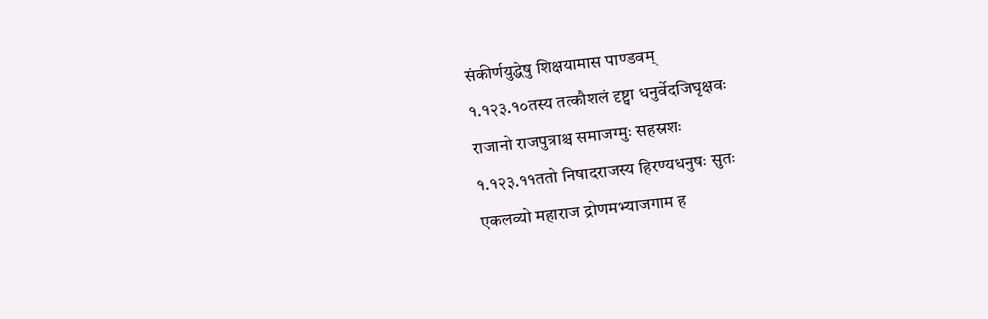संकीर्णयुद्धेषु शिक्षयामास पाण्डवम्
१.१२३.१०तस्य तत्कौशलं दृष्ट्वा धनुर्वेदजिघृक्षवः
राजानो राजपुत्राश्च समाजग्मुः सहस्रशः
१.१२३.११ततो निषादराजस्य हिरण्यधनुषः सुतः
एकलव्यो महाराज द्रोणमभ्याजगाम ह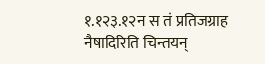१.१२३.१२न स तं प्रतिजग्राह नैषादिरिति चिन्तयन्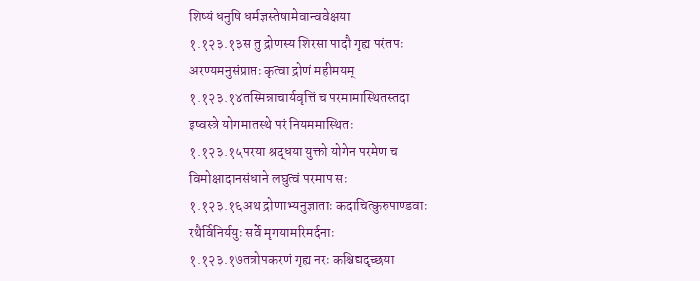शिष्यं धनुषि धर्मज्ञस्तेषामेवान्ववेक्षया
१.१२३.१३स तु द्रोणस्य शिरसा पादौ गृह्य परंतपः
अरण्यमनुसंप्राप्तः कृत्वा द्रोणं महीमयम्
१.१२३.१४तस्मिन्नाचार्यवृत्तिं च परमामास्थितस्तदा
इष्वस्त्रे योगमातस्थे परं नियममास्थितः
१.१२३.१५परया श्रद्धया युक्तो योगेन परमेण च
विमोक्षादानसंधाने लघुत्वं परमाप सः
१.१२३.१६अथ द्रोणाभ्यनुज्ञाताः कदाचित्कुरुपाण्डवाः
रथैर्विनिर्ययुः सर्वे मृगयामरिमर्दनाः
१.१२३.१७तत्रोपकरणं गृह्य नरः कश्चिद्यदृच्छया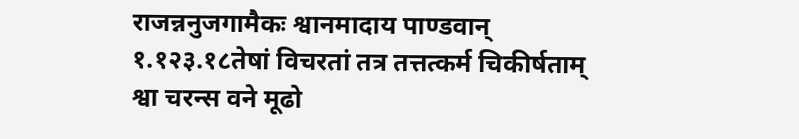राजन्ननुजगामैकः श्वानमादाय पाण्डवान्
१.१२३.१८तेषां विचरतां तत्र तत्तत्कर्म चिकीर्षताम्
श्वा चरन्स वने मूढो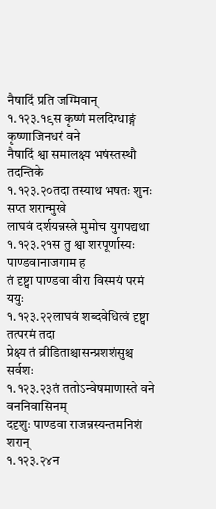नैषादिं प्रति जग्मिवान्
१.१२३.१९स कृष्णं मलदिग्धाङ्गं कृष्णाजिनधरं वने
नैषादिं श्वा समालक्ष्य भषंस्तस्थौ तदन्तिके
१.१२३.२०तदा तस्याथ भषतः शुनः सप्त शरान्मुखे
लाघवं दर्शयन्नस्त्रे मुमोच युगपद्यथा
१.१२३.२१स तु श्वा शरपूर्णास्यः पाण्डवानाजगाम ह
तं दृष्ट्वा पाण्डवा वीरा विस्मयं परमं ययुः
१.१२३.२२लाघवं शब्दवेधित्वं दृष्ट्वा तत्परमं तदा
प्रेक्ष्य तं व्रीडिताश्चासन्प्रशशंसुश्च सर्वशः
१.१२३.२३तं ततोऽन्वेषमाणास्ते वने वननिवासिनम्
ददृशुः पाण्डवा राजन्नस्यन्तमनिशं शरान्
१.१२३.२४न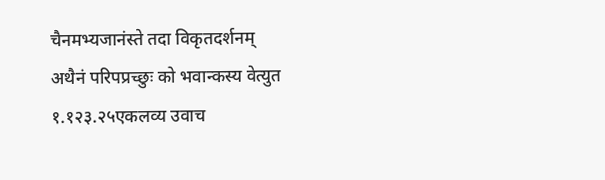चैनमभ्यजानंस्ते तदा विकृतदर्शनम्
अथैनं परिपप्रच्छुः को भवान्कस्य वेत्युत
१.१२३.२५एकलव्य उवाच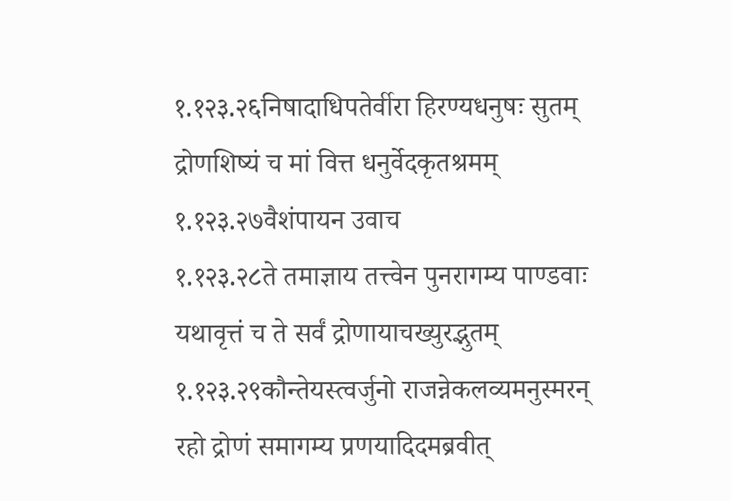१.१२३.२६निषादाधिपतेर्वीरा हिरण्यधनुषः सुतम्
द्रोणशिष्यं च मां वित्त धनुर्वेदकृतश्रमम्
१.१२३.२७वैशंपायन उवाच
१.१२३.२८ते तमाज्ञाय तत्त्वेन पुनरागम्य पाण्डवाः
यथावृत्तं च ते सर्वं द्रोणायाचख्युरद्भुतम्
१.१२३.२९कौन्तेयस्त्वर्जुनो राजन्नेकलव्यमनुस्मरन्
रहो द्रोणं समागम्य प्रणयादिदमब्रवीत्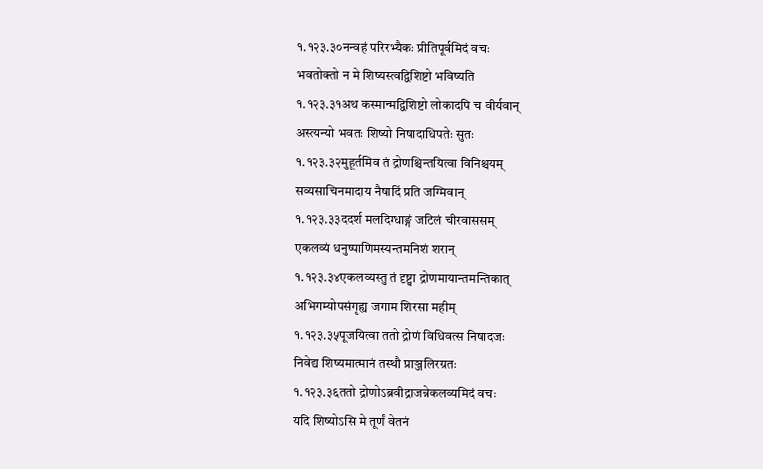१.१२३.३०नन्वहं परिरभ्यैकः प्रीतिपूर्वमिदं वचः
भवतोक्तो न मे शिष्यस्त्वद्विशिष्टो भविष्यति
१.१२३.३१अथ कस्मान्मद्विशिष्टो लोकादपि च वीर्यवान्
अस्त्यन्यो भवतः शिष्यो निषादाधिपतेः सुतः
१.१२३.३२मुहूर्तमिव तं द्रोणश्चिन्तयित्वा विनिश्चयम्
सव्यसाचिनमादाय नैषादिं प्रति जग्मिवान्
१.१२३.३३ददर्श मलदिग्धाङ्गं जटिलं चीरवाससम्
एकलव्यं धनुष्पाणिमस्यन्तमनिशं शरान्
१.१२३.३४एकलव्यस्तु तं दृष्ट्वा द्रोणमायान्तमन्तिकात्
अभिगम्योपसंगृह्य जगाम शिरसा महीम्
१.१२३.३५पूजयित्वा ततो द्रोणं विधिवत्स निषादजः
निवेद्य शिष्यमात्मानं तस्थौ प्राञ्जलिरग्रतः
१.१२३.३६ततो द्रोणोऽब्रवीद्राजन्नेकलव्यमिदं वचः
यदि शिष्योऽसि मे तूर्णं वेतनं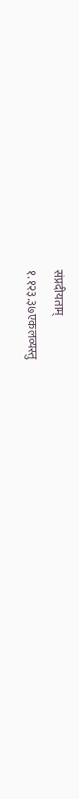संप्रदीयताम्
१.१२३.३७एकलव्यस्तु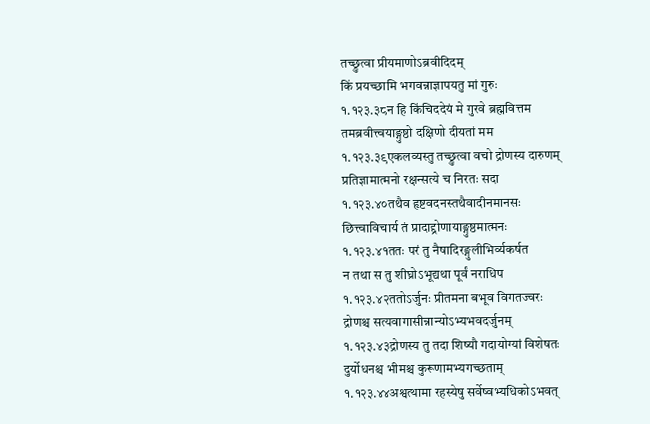तच्छ्रुत्वा प्रीयमाणोऽब्रवीदिदम्
किं प्रयच्छामि भगवन्नाज्ञापयतु मां गुरुः
१.१२३.३८न हि किंचिददेयं मे गुरवे ब्रह्मवित्तम
तमब्रवीत्त्वयाङ्गुष्ठो दक्षिणो दीयतां मम
१.१२३.३९एकलव्यस्तु तच्छ्रुत्वा वचो द्रोणस्य दारुणम्
प्रतिज्ञामात्मनो रक्षन्सत्ये च निरतः सदा
१.१२३.४०तथैव हृष्टवदनस्तथैवादीनमानसः
छित्त्वाविचार्य तं प्रादाद्द्रोणायाङ्गुष्ठमात्मनः
१.१२३.४१ततः परं तु नैषादिरङ्गुलीभिर्व्यकर्षत
न तथा स तु शीघ्रोऽभूद्यथा पूर्वं नराधिप
१.१२३.४२ततोऽर्जुनः प्रीतमना बभूव विगतज्वरः
द्रोणश्च सत्यवागासीन्नान्योऽभ्यभवदर्जुनम्
१.१२३.४३द्रोणस्य तु तदा शिष्यौ गदायोग्यां विशेषतः
दुर्योधनश्च भीमश्च कुरूणामभ्यगच्छताम्
१.१२३.४४अश्वत्थामा रहस्येषु सर्वेष्वभ्यधिकोऽभवत्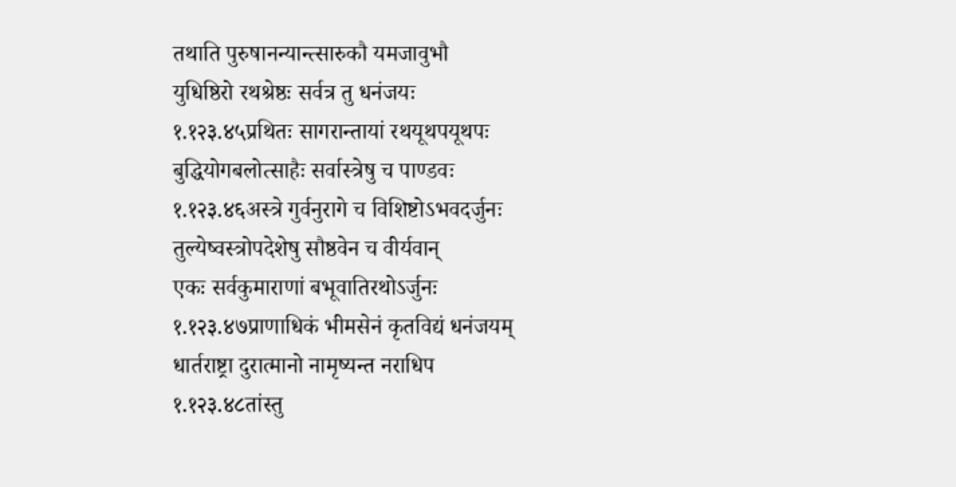तथाति पुरुषानन्यान्त्सारुकौ यमजावुभौ
युधिष्ठिरो रथश्रेष्ठः सर्वत्र तु धनंजयः
१.१२३.४५प्रथितः सागरान्तायां रथयूथपयूथपः
बुद्धियोगबलोत्साहैः सर्वास्त्रेषु च पाण्डवः
१.१२३.४६अस्त्रे गुर्वनुरागे च विशिष्टोऽभवदर्जुनः
तुल्येष्वस्त्रोपदेशेषु सौष्ठवेन च वीर्यवान्
एकः सर्वकुमाराणां बभूवातिरथोऽर्जुनः
१.१२३.४७प्राणाधिकं भीमसेनं कृतविद्यं धनंजयम्
धार्तराष्ट्रा दुरात्मानो नामृष्यन्त नराधिप
१.१२३.४८तांस्तु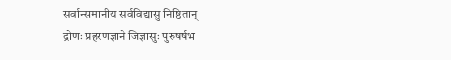सर्वान्समानीय सर्वविद्यासु निष्ठितान्
द्रोणः प्रहरणज्ञाने जिज्ञासुः पुरुषर्षभ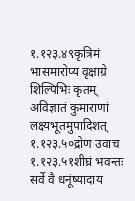१.१२३.४९कृत्रिमं भासमारोप्य वृक्षाग्रे शिल्पिभिः कृतम्
अविज्ञातं कुमाराणां लक्ष्यभूतमुपादिशत्
१.१२३.५०द्रोण उवाच
१.१२३.५१शीघ्रं भवन्तः सर्वे वै धनूंष्यादाय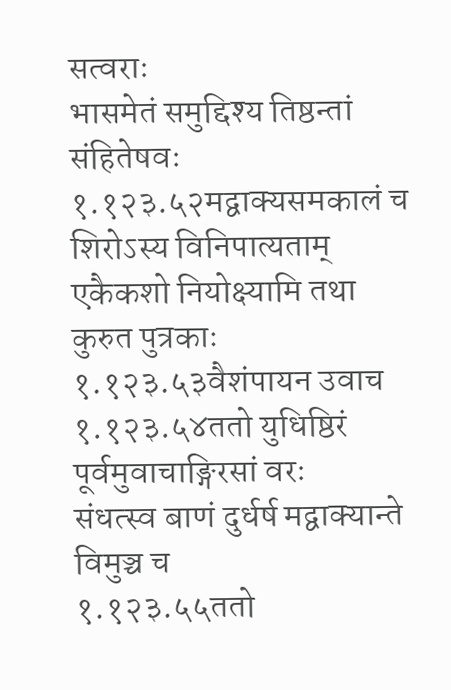सत्वराः
भासमेतं समुद्दिश्य तिष्ठन्तां संहितेषवः
१.१२३.५२मद्वाक्यसमकालं च शिरोऽस्य विनिपात्यताम्
एकैकशो नियोक्ष्यामि तथा कुरुत पुत्रकाः
१.१२३.५३वैशंपायन उवाच
१.१२३.५४ततो युधिष्ठिरं पूर्वमुवाचाङ्गिरसां वरः
संधत्स्व बाणं दुर्धर्ष मद्वाक्यान्ते विमुञ्च च
१.१२३.५५ततो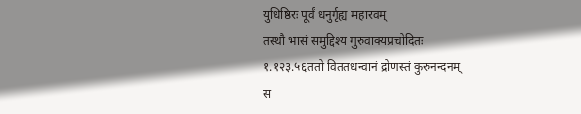युधिष्ठिरः पूर्वं धनुर्गृह्य महारवम्
तस्थौ भासं समुद्दिश्य गुरुवाक्यप्रचोदितः
१.१२३.५६ततो विततधन्वानं द्रोणस्तं कुरुनन्दनम्
स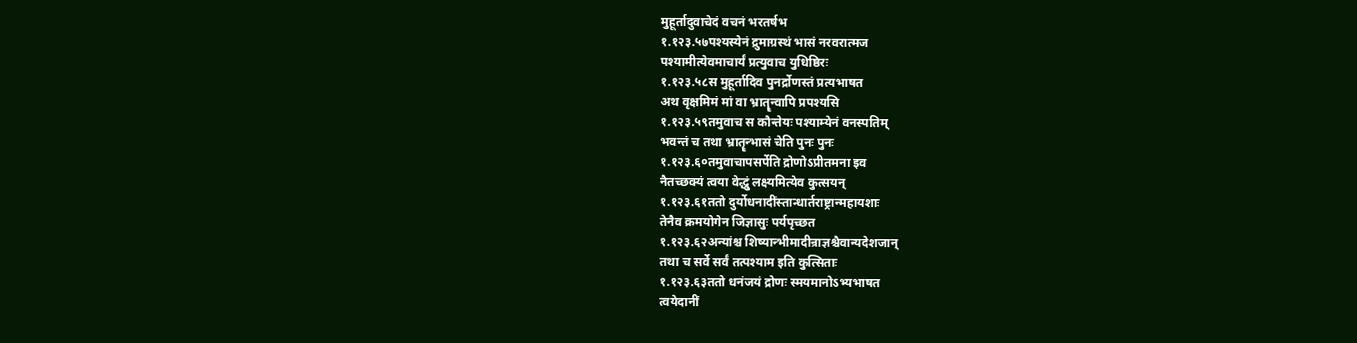मुहूर्तादुवाचेदं वचनं भरतर्षभ
१.१२३.५७पश्यस्येनं द्रुमाग्रस्थं भासं नरवरात्मज
पश्यामीत्येवमाचार्यं प्रत्युवाच युधिष्ठिरः
१.१२३.५८स मुहूर्तादिव पुनर्द्रोणस्तं प्रत्यभाषत
अथ वृक्षमिमं मां वा भ्रातॄन्वापि प्रपश्यसि
१.१२३.५९तमुवाच स कौन्तेयः पश्याम्येनं वनस्पतिम्
भवन्तं च तथा भ्रातॄन्भासं चेति पुनः पुनः
१.१२३.६०तमुवाचापसर्पेति द्रोणोऽप्रीतमना इव
नैतच्छक्यं त्वया वेद्धुं लक्ष्यमित्येव कुत्सयन्
१.१२३.६१ततो दुर्योधनादींस्तान्धार्तराष्ट्रान्महायशाः
तेनैव क्रमयोगेन जिज्ञासुः पर्यपृच्छत
१.१२३.६२अन्यांश्च शिष्यान्भीमादीन्राज्ञश्चैवान्यदेशजान्
तथा च सर्वे सर्वं तत्पश्याम इति कुत्सिताः
१.१२३.६३ततो धनंजयं द्रोणः स्मयमानोऽभ्यभाषत
त्वयेदानीं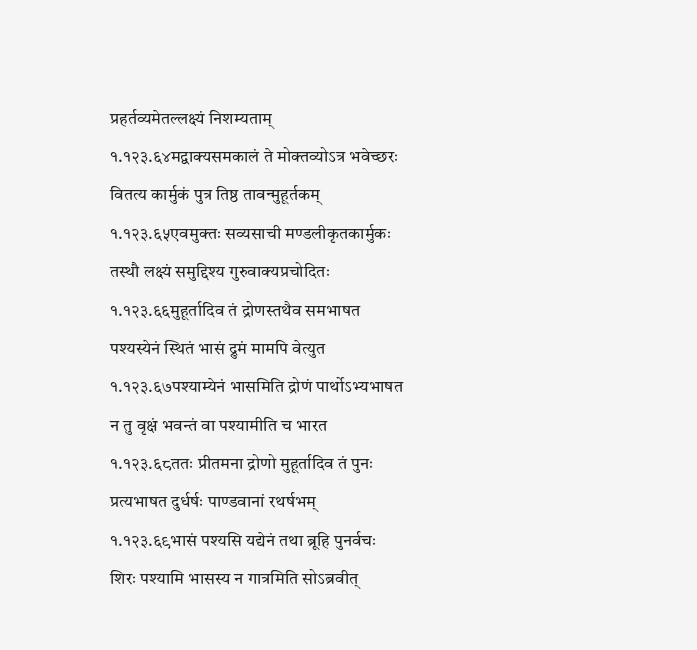प्रहर्तव्यमेतल्लक्ष्यं निशम्यताम्
१.१२३.६४मद्वाक्यसमकालं ते मोक्तव्योऽत्र भवेच्छरः
वितत्य कार्मुकं पुत्र तिष्ठ तावन्मुहूर्तकम्
१.१२३.६५एवमुक्तः सव्यसाची मण्डलीकृतकार्मुकः
तस्थौ लक्ष्यं समुद्दिश्य गुरुवाक्यप्रचोदितः
१.१२३.६६मुहूर्तादिव तं द्रोणस्तथैव समभाषत
पश्यस्येनं स्थितं भासं द्रुमं मामपि वेत्युत
१.१२३.६७पश्याम्येनं भासमिति द्रोणं पार्थोऽभ्यभाषत
न तु वृक्षं भवन्तं वा पश्यामीति च भारत
१.१२३.६८ततः प्रीतमना द्रोणो मुहूर्तादिव तं पुनः
प्रत्यभाषत दुर्धर्षः पाण्डवानां रथर्षभम्
१.१२३.६९भासं पश्यसि यद्येनं तथा ब्रूहि पुनर्वचः
शिरः पश्यामि भासस्य न गात्रमिति सोऽब्रवीत्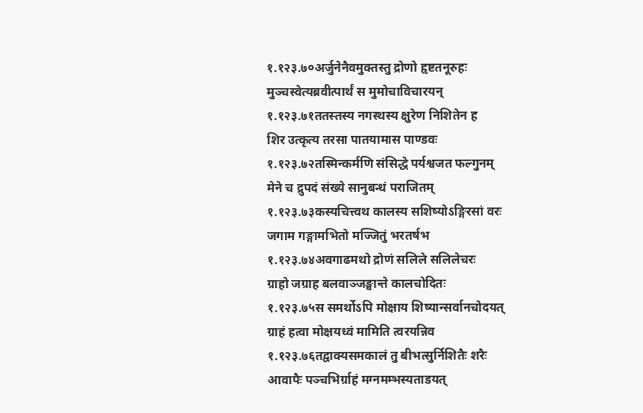१.१२३.७०अर्जुनेनैवमुक्तस्तु द्रोणो हृष्टतनूरुहः
मुञ्चस्वेत्यब्रवीत्पार्थं स मुमोचाविचारयन्
१.१२३.७१ततस्तस्य नगस्थस्य क्षुरेण निशितेन ह
शिर उत्कृत्य तरसा पातयामास पाण्डवः
१.१२३.७२तस्मिन्कर्मणि संसिद्धे पर्यश्वजत फल्गुनम्
मेने च द्रुपदं संख्ये सानुबन्धं पराजितम्
१.१२३.७३कस्यचित्त्वथ कालस्य सशिष्योऽङ्गिरसां वरः
जगाम गङ्गामभितो मज्जितुं भरतर्षभ
१.१२३.७४अवगाढमथो द्रोणं सलिले सलिलेचरः
ग्राहो जग्राह बलवाञ्जङ्घान्ते कालचोदितः
१.१२३.७५स समर्थोऽपि मोक्षाय शिष्यान्सर्वानचोदयत्
ग्राहं हत्वा मोक्षयध्वं मामिति त्वरयन्निव
१.१२३.७६तद्वाक्यसमकालं तु बीभत्सुर्निशितैः शरैः
आवापैः पञ्चभिर्ग्राहं मग्नमम्भस्यताडयत्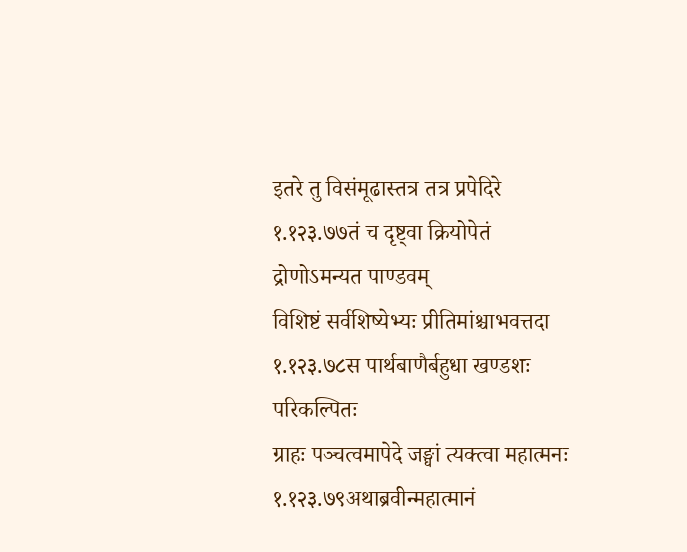इतरे तु विसंमूढास्तत्र तत्र प्रपेदिरे
१.१२३.७७तं च दृष्ट्वा क्रियोपेतं द्रोणोऽमन्यत पाण्डवम्
विशिष्टं सर्वशिष्येभ्यः प्रीतिमांश्चाभवत्तदा
१.१२३.७८स पार्थबाणैर्बहुधा खण्डशः परिकल्पितः
ग्राहः पञ्चत्वमापेदे जङ्घां त्यक्त्वा महात्मनः
१.१२३.७९अथाब्रवीन्महात्मानं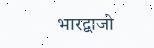भारद्वाजो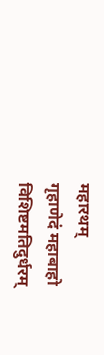महारथम्
गृहाणेदं महाबाहो विशिष्टमतिदुर्धरम्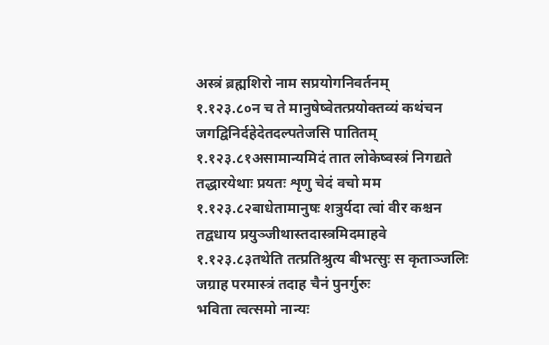अस्त्रं ब्रह्मशिरो नाम सप्रयोगनिवर्तनम्
१.१२३.८०न च ते मानुषेष्वेतत्प्रयोक्तव्यं कथंचन
जगद्विनिर्दहेदेतदल्पतेजसि पातितम्
१.१२३.८१असामान्यमिदं तात लोकेष्वस्त्रं निगद्यते
तद्धारयेथाः प्रयतः शृणु चेदं वचो मम
१.१२३.८२बाधेतामानुषः शत्रुर्यदा त्वां वीर कश्चन
तद्वधाय प्रयुञ्जीथास्तदास्त्रमिदमाहवे
१.१२३.८३तथेति तत्प्रतिश्रुत्य बीभत्सुः स कृताञ्जलिः
जग्राह परमास्त्रं तदाह चैनं पुनर्गुरुः
भविता त्वत्समो नान्यः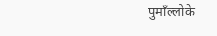पुमाँल्लोके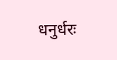धनुर्धरः